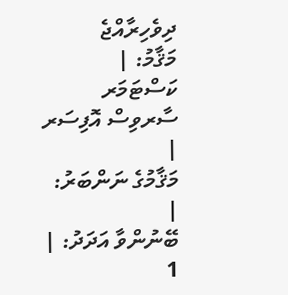ދިވެހިރާއްޖެ
މަޤާމު: |
ކަސްޓަމަރ ސާރވިސް އޮފިސަރ |
މަޤާމުގެ ނަންބަރު: |
ބޭނުންވާ އަދަދު: |
1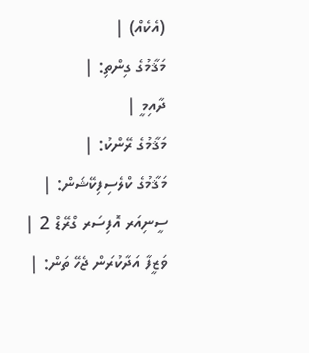(އެކެއް) |
މަޤާމުގެ ގިންތި: |
ދާއިމީ |
މަޤާމުގެ ރޭންކު: |
މަޤާމުގެ ކްލެސިފިކޭޝަން: |
ސީނިއަރ އޮފިސަރ ގްރޭޑް 2 |
ވަޒީފާ އަދާކުރަން ޖެހޭ ތަން: |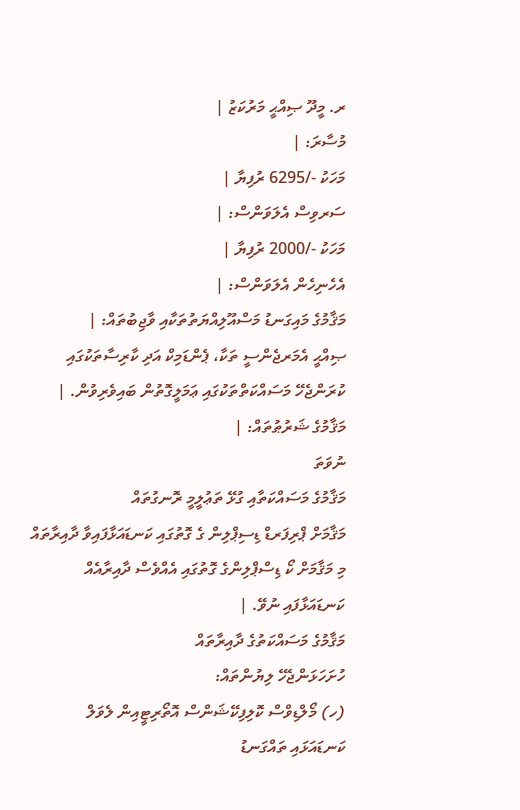ރ. މީދޫ ޞިއްޙީ މަރުކަޒު |
މުސާރަ: |
މަހަކު -/6295 ރުފިޔާ |
ސަރވިސް އެލަވަންސް: |
މަހަކު -/2000 ރުފިޔާ |
އެހެނިހެން އެލަވަންސް: |
މަޤާމުގެ މައިގަނޑު މަސްއޫލިއްޔަތުތަކާއި ވާޖިބުތައް: |
ޞިއްޙީ އެމަރޖެންސީ ތަކާ، ޕެންޑަމިކް އަދި ކާރިސާތަކުގައި ކުރަންޖެހޭ މަސައްކަތްތަކުގައި ޢަމަލީގޮތުން ބައިވެރިވުން. |
މަޤާމުގެ ޝަރުޠުތައް: |
ނުވަތަ
މަޤާމުގެ މަސައްކަތާއި ގުޅޭ ތަޢުލީމީ ރޮނގުތައް
މަޤާމަށް ޕްރިފަރޑް ޑިސިޕްލިން ގެ ގޮތުގައި ކަނޑައަޅާފައިވާ ދާއިރާތައް
މި މަޤާމަށް ކޯ ޑިސްޕްލިންގެ ގޮތުގައި އެއްވެސް ދާއިރާއެއް ކަނޑައަޅާފައި ނުވޭ. |
މަޤާމުގެ މަސައްކަތުގެ ދާއިރާތައް
ހުށަހަޅަންޖެހޭ ލިޔުންތައް:
(ހ) މޯލްޑިވްސް ކޮލިފިކޭޝަންސް އޮތޯރިޓީއިން ލެވަލް ކަނޑައަޅައި ތައްގަނޑު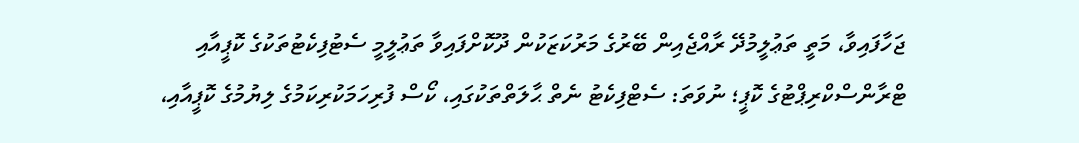ޖަހާފައިވާ، މަތީ ތަޢުލީމުދޭ ރާއްޖެއިން ބޭރުގެ މަރުކަޒަކުން ދޫކޮށްފައިވާ ތަޢުލީމީ ސެޓުފިކެޓުތަކުގެ ކޮޕީއާއި ޓްރާންސްކްރިޕްޓުގެ ކޮޕީ؛ ނުވަތަ: ސެޓްފިކެޓު ނެތް ޙާލަތްތަކުގައި، ކޯސް ފުރިހަމަކުރިކަމުގެ ލިޔުމުގެ ކޮޕީއާއި،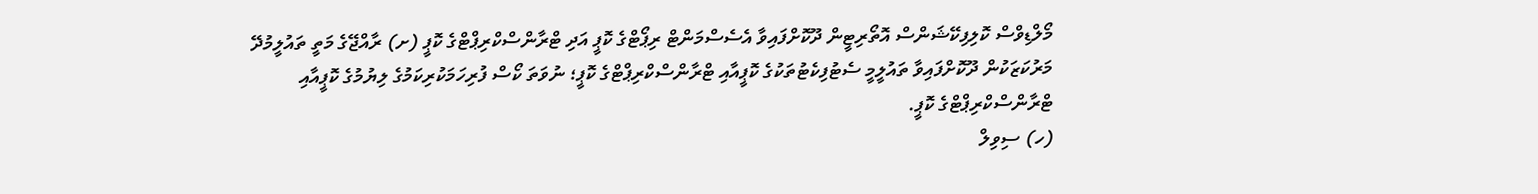މޯލްޑިވްސް ކޮލިފިކޭޝަންސް އޮތޯރިޓީން ދޫކޮށްފައިވާ އެސެސްމަންޓް ރިޕޯޓްގެ ކޮޕީ އަދި ޓްރާންސްކްރިޕްޓްގެ ކޮޕީ (ށ) ރާއްޖޭގެ މަތީ ތައުލީމުދޭ މަރުކަޒަކުން ދޫކޮށްފައިވާ ތައުލީމީ ސެޓުފިކެޓުތަކުގެ ކޮޕީއާއި ޓްރާންސްކްރިޕްޓްގެ ކޮޕީ؛ ނުވަތަ ކޯސް ފުރިހަމަކުރިކަމުގެ ލިޔުމުގެ ކޮޕީއާއި ޓްރާންސްކްރިޕްޓްގެ ކޮޕީ.
(ހ) ސިވިލް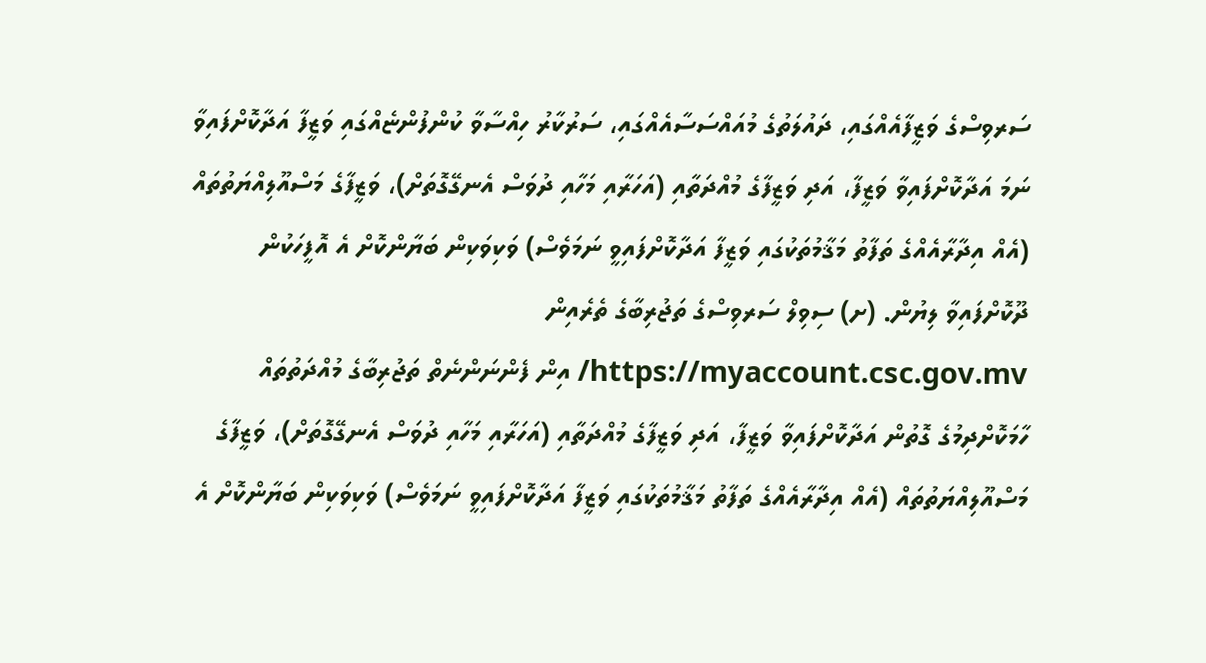ސަރވިސްގެ ވަޒީފާއެއްގައި، ދައުލަތުގެ މުއައްސަސާއެއްގައި، ސަރުކާރު ހިއްސާވާ ކުންފުންޏެއްގައި ވަޒީފާ އަދާކޮށްފައިވާ ނަމަ އަދާކޮށްފައިވާ ވަޒީފާ، އަދި ވަޒީފާގެ މުއްދަތާއި (އަހަރާއި މަހާއި ދުވަސް އެނގޭގޮތަށް)، ވަޒީފާގެ މަސްއޫލިއްޔަތުތައް (އެއް އިދާރާއެއްގެ ތަފާތު މަޤާމުތަކުގައި ވަޒީފާ އަދާކޮށްފައިވީ ނަމަވެސް) ވަކިވަކިން ބަޔާންކޮށް އެ އޮފީހަކުން ދޫކޮށްފައިވާ ލިޔުން. (ށ) ސިވިލް ސަރވިސްގެ ތަޖުރިބާގެ ތެރެއިން https://myaccount.csc.gov.mv/ އިން ފެންނަންނެތް ތަޖުރިބާގެ މުއްދަތުތައް ހާމަކޮށްދިމުގެ ގޮތުން އަދާކޮށްފައިވާ ވަޒީފާ، އަދި ވަޒީފާގެ މުއްދަތާއި (އަހަރާއި މަހާއި ދުވަސް އެނގޭގޮތަށް)، ވަޒީފާގެ މަސްއޫލިއްޔަތުތައް (އެއް އިދާރާއެއްގެ ތަފާތު މަޤާމުތަކުގައި ވަޒީފާ އަދާކޮށްފައިވީ ނަމަވެސް) ވަކިވަކިން ބަޔާންކޮށް އެ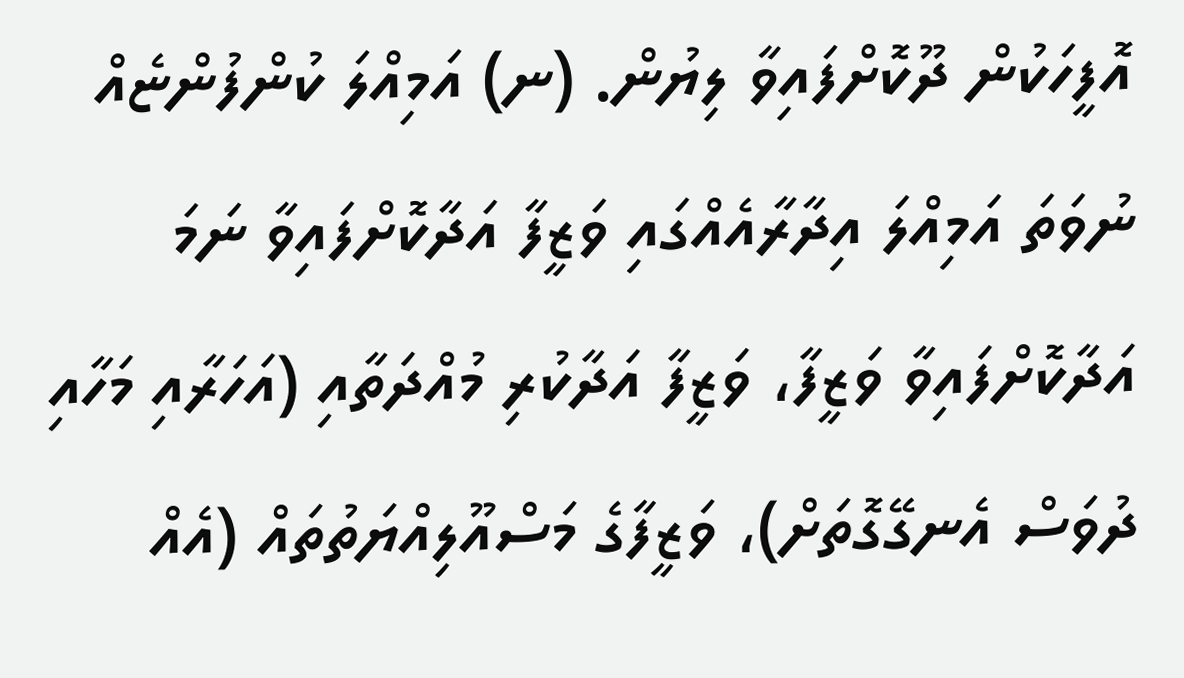އޮފީހަކުން ދޫކޮށްފައިވާ ލިޔުން. (ނ) އަމިއްލަ ކުންފުންޏެއް ނުވަތަ އަމިއްލަ އިދާރާއެއްގައި ވަޒީފާ އަދާކޮށްފައިވާ ނަމަ އަދާކޮށްފައިވާ ވަޒީފާ، ވަޒީފާ އަދާކުރި މުއްދަތާއި (އަހަރާއި މަހާއި ދުވަސް އެނގޭގޮތަށް)، ވަޒީފާގެ މަސްއޫލިއްޔަތުތައް (އެއް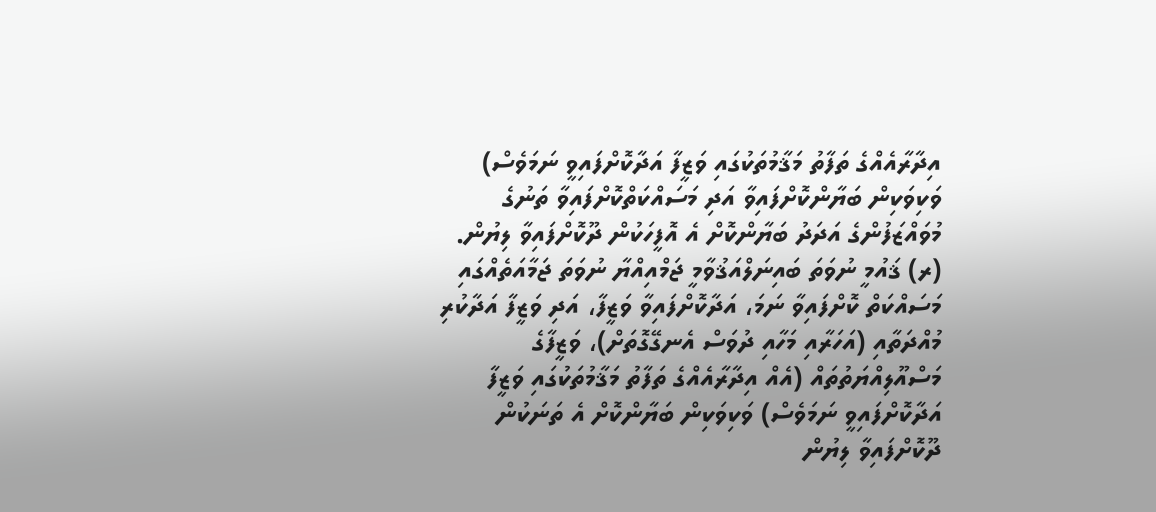އިދާރާއެއްގެ ތަފާތު މަޤާމުތަކުގައި ވަޒީފާ އަދާކޮށްފައިވީ ނަމަވެސް) ވަކިވަކިން ބަޔާންކޮށްފައިވާ އަދި މަސައްކަތްކޮށްފައިވާ ތަނުގެ މުވައްޒަފުންގެ އަދަދު ބަޔާންކޮށް އެ އޮފީހަކުން ދޫކޮށްފައިވާ ލިޔުން. (ރ) ޤައުމީ ނުވަތަ ބައިނަލްއަޤުވާމީ ޖަމްއިއްޔާ ނުވަތަ ޖަމާއަތެއްގައި މަސައްކަތް ކޮށްފައިވާ ނަމަ، އަދާކޮށްފައިވާ ވަޒީފާ، އަދި ވަޒީފާ އަދާކުރި މުއްދަތާއި (އަހަރާއި މަހާއި ދުވަސް އެނގޭގޮތަށް)، ވަޒީފާގެ މަސްއޫލިއްޔަތުތައް (އެއް އިދާރާއެއްގެ ތަފާތު މަޤާމުތަކުގައި ވަޒީފާ އަދާކޮށްފައިވީ ނަމަވެސް) ވަކިވަކިން ބަޔާންކޮށް އެ ތަނަކުން ދޫކޮށްފައިވާ ލިޔުން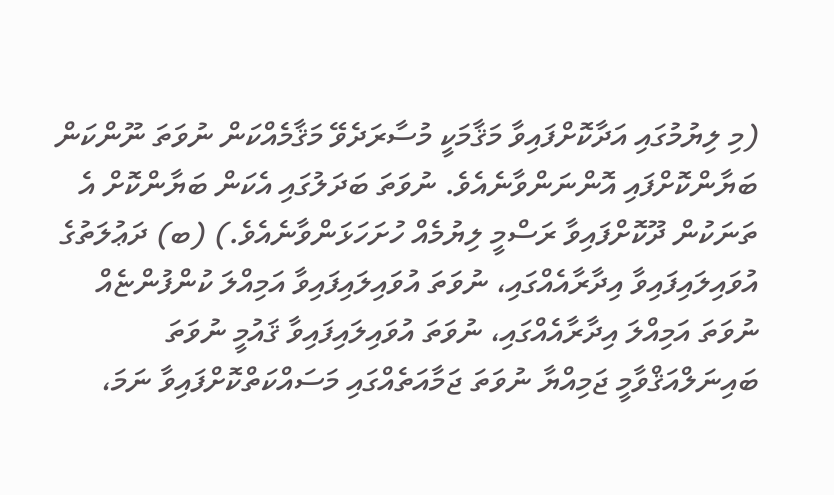(މި ލިޔުމުގައި އަދާކޮށްފައިވާ މަޤާމަކީ މުސާރަދެވޭ މަޤާމެއްކަން ނުވަތަ ނޫންކަން ބަޔާންކޮށްފައި އޮންނަންވާނެއެވެ. ނުވަތަ ބަދަލުގައި އެކަން ބަޔާންކޮށް އެ ތަނަކުން ދޫކޮށްފައިވާ ރަސްމީ ލިޔުމެއް ހުށަހަޅަންވާނެއެވެ.) (ބ) ދަޢުލަތުގެ އުވައިލައިފައިވާ އިދާރާއެއްގައި، ނުވަތަ އުވައިލައިފައިވާ އަމިއްލަ ކުންފުންޏެއް ނުވަތަ އަމިއްލަ އިދާރާއެއްގައި، ނުވަތަ އުވައިލައިފައިވާ ޤައުމީ ނުވަތަ ބައިނަލްއަޤްވާމީ ޖަމިއްޔާ ނުވަތަ ޖަމާއަތެއްގައި މަސައްކަތްކޮށްފައިވާ ނަމަ،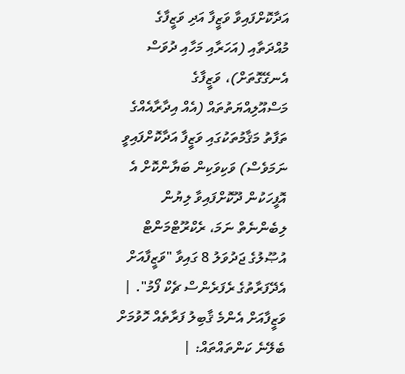އަދާކޮށްފައިވާ ވަޒީފާ އަދި ވަޒީފާގެ މުއްދަތާއި (އަހަރާއި މަހާއި ދުވަސް އެނގޭގޮތަށް)، ވަޒީފާގެ މަސްއޫލިއްޔަތުތައް (އެއް އިދާރާއެއްގެ ތަފާތު މަޤާމުތަކުގައި ވަޒީފާ އަދާކޮށްފައިވީ ނަމަވެސް) ވަކިވަކިން ބަޔާންކޮށް އެ އޮފީހަކުން ދޫކޮށްފައިވާ ލިޔުން ލިބެންނެތް ނަމަ، ރެކްރޫޓްމަންޓް އުޞޫލުގެ ޖަދުވަލު 8 ގައިވާ "ވަޒީފާއަށް އެދޭފަރާތުގެ ރެފަރެންސް ޗެކް ފޯމު". |
ވަޒީފާއަށް އެންމެ ޤާބިލު ފަރާތެއް ހޮވުމަށް ބެލޭނެ ކަންތައްތައް: |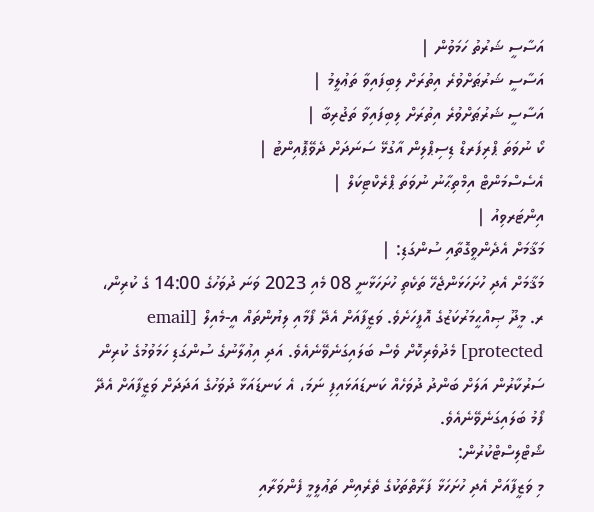އަސާސީ ޝަރުތު ހަމަވުން |
އަސާސީ ޝަރުޠަށްވުރެ އިތުރަށް ލިބިފައިވާ ތަޢުލީމު |
އަސާސީ ޝަރުޠަށްވުރެ އިތުރަށް ލިބިފައިވާ ތަޖުރިބާ |
ކޯ ނުވަތަ ޕްރިފަރޑް ޑިސިޕްލިން އާގުޅޭ ސަނަދަށް ދެވޭޕޮއިންޓު |
އެސެސްމަންޓް އިމްތިޙާނު ނުވަތަ ޕްރެކްޓިކަލް |
އިންޓަރވިއު |
މަޤާމަށް އެދެންވީގޮތާއި ސުންގަޑި: |
މަޤާމަށް އެދި ހުށަހަޅަންޖެހޭ ތަކެތި ހުށަހަޅާނީ 08 މެއި 2023 ވަނަ ދުވަހުގެ 14:00 ގެ ކުރިން، ރ. މީދޫ ޞިއްޙީމަރުކަޒުގެ އޮފީހަށެވެ. ވަޒީފާއަށް އެދޭ ފޯމާއި ލިޔުންތައް އީ-މެއިލް [email protected] މެދުވެރިކޮށް ވެސް ބަލައިގަނެވޭނެއެވެ. އަދި އިޢުލާނުގެ ސުންގަޑި ހަމަވުމުގެ ކުރިން ސަރުކާރުން އަލަށް ބަންދު ދުވަހެއް ކަނޑައަޅައިފި ނަމަ، އެ ކަނޑައަޅާ ދުވަހުގެ އަދަދަށް ވަޒީފާއަށް އެދޭ ފޯމު ބަލައިގަނެވޭނެއެވެ.
ޝޯޓްލިސްޓްކުރުން:
މި ވަޒީފާއަށް އެދި ހުށަހަޅާ ފަރާތްތަކުގެ ތެރެއިން ތަޢުލީމީ ފެންވަރާއި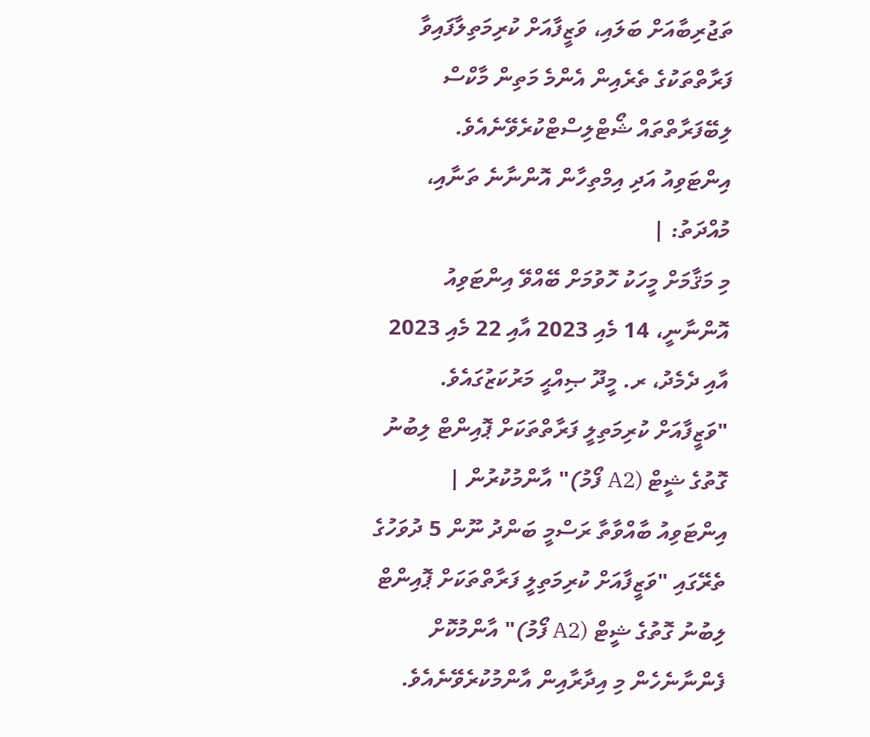ތަޖުރިބާއަށް ބަލައި، ވަޒީފާއަށް ކުރިމަތިލާފައިވާ ފަރާތްތަކުގެ ތެރެއިން އެންމެ މަތިން މާކްސް ލިބޭފަރާތްތައް ޝޯޓްލިސްޓްކުރެވޭނެއެވެ.
އިންޓަވިއު އަދި އިމްތިހާން އޮންނާނެ ތަނާއި، މުއްދަތު: |
މި މަޤާމަށް މީހަކު ހޮވުމަށް ބޭއްވޭ އިންޓަވިއު އޮންނާނީ، 14 މެއި 2023 އާއި 22 މެއި 2023 އާއި ދެމެދު، ރ. މީދޫ ޞިއްޙީ މަރުކަޒުގައެވެ.
"ވަޒީފާއަށް ކުރިމަތިލީ ފަރާތްތަކަށް ޕޮއިންޓް ލިބުނު ގޮތުގެ ޝީޓް (A2 ފޯމު)" އާންމުކުރުން |
އިންޓަވިއު ބާއްވާތާ ރަސްމީ ބަންދު ނޫން 5 ދުވަހުގެ ތެރޭގައި "ވަޒީފާއަށް ކުރިމަތިލީ ފަރާތްތަކަށް ޕޮއިންޓް ލިބުނު ގޮތުގެ ޝީޓް (A2 ފޯމު)" އާންމުކޮށް ފެންނާނެހެން މި އިދާރާއިން އާންމުކުރެވޭނެއެވެ.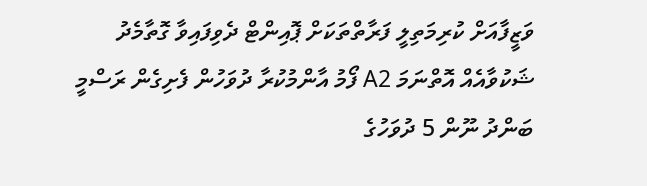ވަޒީފާއަށް ކުރިމަތިލީ ފަރާތްތަކަށް ޕޮއިންޓް ދެވިފައިވާ ގޮތާމެދު ޝަކުވާއެއް އޮތްނަމަ A2 ފޯމު އާންމުކުރާ ދުވަހުން ފެށިގެން ރަސްމީ ބަންދު ނޫން 5 ދުވަހުގެ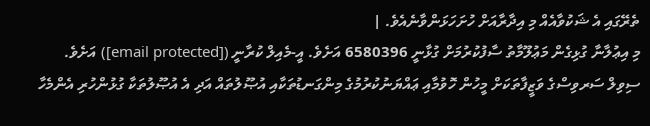ތެރޭގައި އެ ޝަކުވާއެއް މި އިދާރާއަށް ހުށަހަޅަންވާނެއެވެ. |
މި އިޢުލާނާ ގުޅިގެން މަޢުލޫމާތު ސާފުކުރުމަށް ގުޅާނީ 6580396 އަށެވެ. އީ-މެއިލް ކުރާނީ ([email protected]) އަށެވެ. ސިވިލް ސަރވިސްގެ ވަޒީފާތަކަށް މީހުން ހޮވުމާއި ޢައްޔަނުކުރުމުގެ މިންގަނޑުތަކާއި އުޞޫލުތައް އަދި އެ އުޞޫލުތަކާ ގުޅުންހުރި އެންމެހާ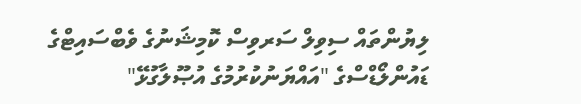ލިޔުންތައް ސިވިލް ސަރވިސް ކޮމިޝަނުގެ ވެބްސައިޓްގެ ޑައުންލޯޑްސްގެ "އައްޔަނުކުރުމުގެ އުޞޫލާގުޅޭ"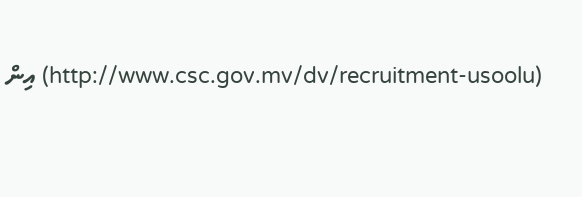(http://www.csc.gov.mv/dv/recruitment-usoolu) އިން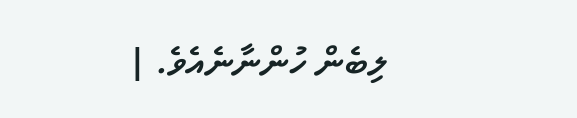ލިބެން ހުންނާނެއެވެ. |